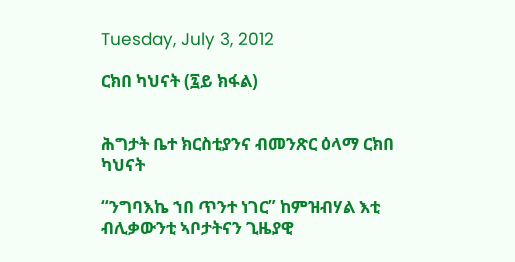Tuesday, July 3, 2012

ርክበ ካህናት (፯ይ ክፋል)


ሕግታት ቤተ ክርስቲያንና ብመንጽር ዕላማ ርክበ ካህናት

“ንግባእኬ ኀበ ጥንተ ነገር” ከምዝብሃል እቲ ብሊቃውንቲ ኣቦታትናን ጊዜያዊ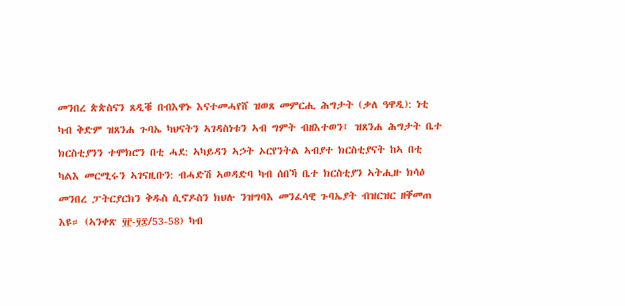መንበረ ጵጵስናን ጸዲቑ በብእዋኑ እናተመሓየሸ ዝወጸ መምርሒ ሕግታት (ቃለ ዓዋዲ): ነቲ ካብ ቅድም ዝጸንሐ ጉባኤ ካህናትን ኣገዳስነቱን ኣብ ግምት ብዘእተወን፤ ዝጸንሐ ሕግታት ቤተ ክርስቲያንን ተሞክሮን በቲ ሓደ: ኣካይዳን ኣኃት ኦርየንትል ኣብያተ ክርስቲያናት ከኣ በቲ ካልእ መርሚሩን ኣገናዚቡን: ብሓድሽ ኣወዳድባ ካብ ሰበኻ ቤተ ክርስቲያን ኣትሒዙ ክሳዕ መንበረ ፓትርያርክን ቅዱስ ሲኖዶስን ክህሉ ንዝግባእ መንፈሳዊ ጉባኤያት ብዝርዝር ዘቐመጠ እዩ። (ኣንቀጽ ፶፫-፶፰/53-58) ካብ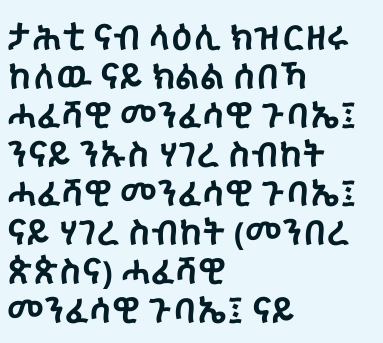ታሕቲ ናብ ላዕሊ ክዝርዘሩ ከለዉ ናይ ክልል ሰበኻ ሓፈሻዊ መንፈሳዊ ጉባኤ፤ ንናይ ንኡስ ሃገረ ስብከት ሓፈሻዊ መንፈሳዊ ጉባኤ፤ ናይ ሃገረ ስብከት (መንበረ ጵጵስና) ሓፈሻዊ መንፈሳዊ ጉባኤ፤ ናይ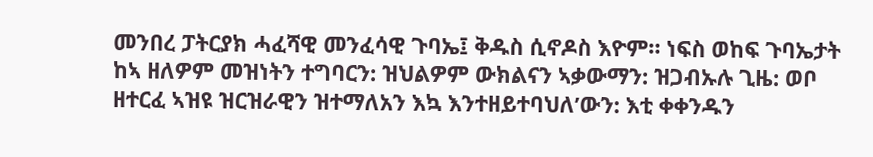መንበረ ፓትርያክ ሓፈሻዊ መንፈሳዊ ጉባኤ፤ ቅዱስ ሲኖዶስ እዮም። ነፍስ ወከፍ ጉባኤታት ከኣ ዘለዎም መዝነትን ተግባርን: ዝህልዎም ውክልናን ኣቃውማን: ዝጋብኡሉ ጊዜ: ወቦ ዘተርፈ ኣዝዩ ዝርዝራዊን ዝተማለአን እኳ እንተዘይተባህለ’ውን: እቲ ቀቀንዱን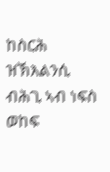ከስርሕ ዝኽእልንሲ ብሕጊ ኣብ ነፍስ ወከፍ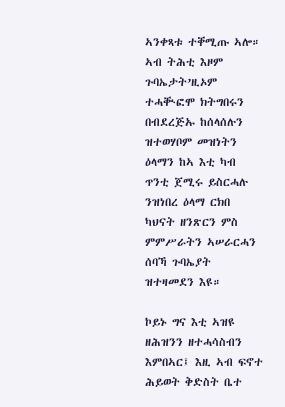ኣንቀጻቱ ተቐሚጡ ኣሎ። ኣብ ትሕቲ እዞም ጉባኤታት’ዚኦም ተሓቚፎሞ ክትግበሩን በብደረጅኡ ከሰላሰሉን ዝተወሃቦም መዝነትን ዕላማን ከኣ እቲ ካብ ጥንቲ ጀሚሩ ይስርሓሉ ንዝነበረ ዕላማ ርክበ ካህናት ዘንጽርን ምስ ምምሥራትን ኣሠራርሓን ሰባኻ ጉባኤያት ዝተዛመደን እዩ።

ኮይኑ ግና እቲ ኣዝዩ ዘሕዝንን ዘተሓሳስብን እምበኣር፤ እዚ ኣብ ፍኖተ ሕይወት ቅድስት ቤተ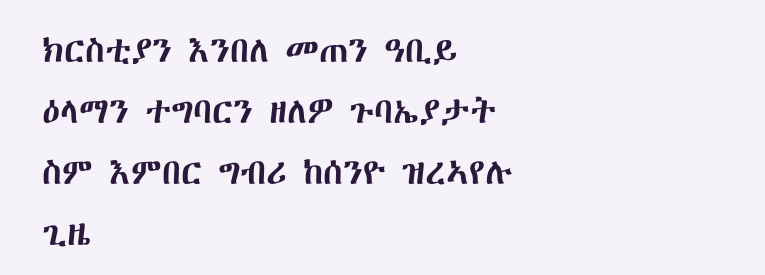ክርስቲያን እንበለ መጠን ዓቢይ ዕላማን ተግባርን ዘለዎ ጉባኤያታት ስም እምበር ግብሪ ከሰንዮ ዝረኣየሉ ጊዜ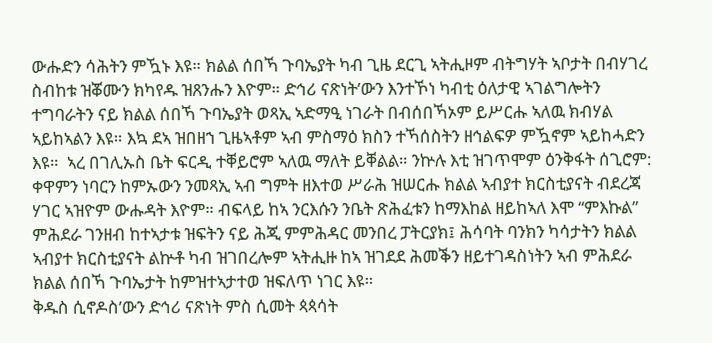ውሑድን ሳሕትን ምዃኑ እዩ። ክልል ሰበኻ ጉባኤያት ካብ ጊዜ ደርጊ ኣትሒዞም ብትግሃት ኣቦታት በብሃገረ ስብከቱ ዝቖሙን ክካየዱ ዝጸንሑን እዮም። ድኅሪ ናጽነት’ውን እንተኾነ ካብቲ ዕለታዊ ኣገልግሎትን ተግባራትን ናይ ክልል ሰበኻ ጉባኤያት ወጻኢ ኣድማዒ ነገራት በብሰበኻኦም ይሥርሑ ኣለዉ ክብሃል ኣይከኣልን እዩ። እኳ ደኣ ዝበዘኀ ጊዜኣቶም ኣብ ምስማዕ ክስን ተኻሰስትን ዘኅልፍዎ ምዃኖም ኣይከሓድን እዩ።  ኣረ በገሊኡስ ቤት ፍርዲ ተቐይሮም ኣለዉ ማለት ይቐልል። ንኵሉ እቲ ዝገጥሞም ዕንቅፋት ሰጊሮም: ቀዋምን ነባርን ከምኡውን ንመጻኢ ኣብ ግምት ዘእተወ ሥራሕ ዝሠርሑ ክልል ኣብያተ ክርስቲያናት ብደረጃ ሃገር ኣዝዮም ውሑዳት እዮም። ብፍላይ ከኣ ንርእሱን ንቤት ጽሕፈቱን ከማእከል ዘይከኣለ እሞ “ምእኩል” ምሕደራ ገንዘብ ከተኣታቱ ዝፍትን ናይ ሕጂ ምምሕዳር መንበረ ፓትርያክ፤ ሕሳባት ባንክን ካሳታትን ክልል ኣብያተ ክርስቲያናት ልኵቶ ካብ ዝገበረሎም ኣትሒዙ ከኣ ዝገደደ ሕመቕን ዘይተገዳስነትን ኣብ ምሕደራ ክልል ሰበኻ ጉባኤታት ከምዝተኣታተወ ዝፍለጥ ነገር እዩ።
ቅዱስ ሲኖዶስ’ውን ድኅሪ ናጽነት ምስ ሲመት ጳጳሳት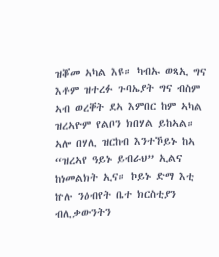ዝቖመ ኣካል እዩ። ካብኡ ወጻኢ ግና እቶም ዝተረፉ ጉባኤያት ግና ብስም ኣብ ወረቐት ደኣ እምበር ከም ኣካል ዝረኣዮም የልቦን ክበሃል ይከኣል። ኣሎ በሃሊ ዝርከብ እንተኾይኑ ከኣ “ዝረኣየ ዓይኑ ይብራህ” ኢልና ከነመልክት ኢና። ኮይኑ ድማ እቲ ኵሉ ንዕብየት ቤተ ክርስቲያን ብሊቃውንትን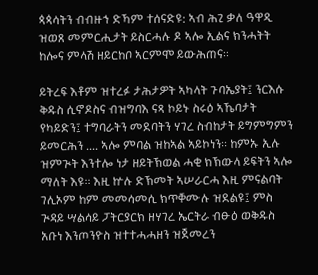ጳጳሳትን ብብዙኅ ድኻም ተሰናድዩ: ኣብ ሕጊ ቃለ ዓዋዲ ዝወጸ መምርሒታት ይስርሓሉ ዶ ኣሎ ኢልና ክንሓትት ከሎና ምላሽ ዘይርከቦ ኣርምሞ ይውሕጠና።

ይትረፍ እቶም ዝተረፉ ታሕታዎት ኣካላት ጉባኤያት፤ ንርእሱ ቅዱስ ሲኖዶስና ብዝግባእ ናጻ ኮይኑ ስሩዕ ኣኼባታት የካይድን፤ ተግባራትን መደባትን ሃገረ ስብከታት ይግምግምን ይመርሕን .... ኣሎ ምባል ዝከኣል ኣይኮነን። ከምኡ ኢሉ ዝምጒት እንተሎ ነታ ዘይትኽወል ሓቂ ክኽውላ ይፍትን ኣሎ ማለት እዩ። እዚ ኵሉ ድኽመት ኣሠራርሓ እዚ ምናልባት ገሊኦም ከም መመሳመሲ ክጥቐሙሉ ዝደልዩ፤ ምስ ጒዳይ ሣልሳይ ፓትርያርክ ዘሃገረ ኤርትራ ብፁዕ ወቅዱስ አቡነ እንጦንዮስ ዝተተሓሓዘን ዝጀመረን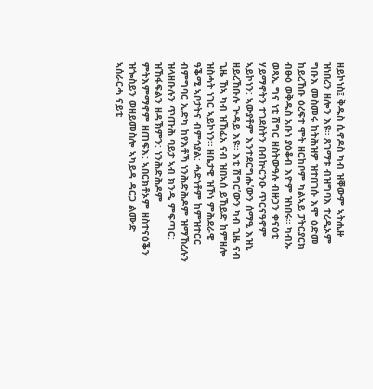ዘይኮነስ፤ ቅዱስ ሲኖዶስ ካብ ዝቐውም ኣትሒዙ ዝነበረን ዘሎን እዩ። ጸገማቱ ብዝግባእ ተረዲኦም ግቡእ መስመሩ ከትሕዝዎ ዝተበገሱ እሞ ዕድመ ከይረኸቡ ዕረፍተ ሞት ዘርከቦም ካልኣይ ፓትርያርክ ብፁዕ ወቅዱስ አቡነ ያዕቆብ እዮም ዝነበሩ። ካብኡ ወጻኢ ግና ነቲ ሽግር ዘስትውዓሉ ብዙኃን ቀናዕቲ ሃይማኖትን ተገደስትን በብኵርንዑ ጥርናዓኖም ኣይኮነን: ኣውያቶም እንተደርግሑ’ውን ሰማዒ እዝኒ ዘይረኸቡሉ ጕዳይ እዩ። እቲ ሽግር’ውን ካብ ጊዜ ናብ ጊዜ ኸኣ ካብ ዝኸፈአ ናብ ዝበኣሰ ይኸይድ ከምዘሎ ዝስሓት ነገር ኣይኮነን። ዘቤታዊ ዝኾነ ምሕደራዊ ዓቕሚ ኣቦታትና ብምኅያል: ሓድነቶም ከምዝተርር ብምግባር ኢድካ ከየእቶኻ ነንሕድሕዶም ዝማኸረሉን ዝላዘቡሉን ጥጡሕ ባይታ ኣብ ክንዲ ምፍጣር: ዝኸፋፍልን ዘዳኽምን: ነንሕድሕዶም ምትእምማኖም ዘጠፍእ: ኣበርክቶኦም ዘስተናዕቕን ዝጐስይን ወዘይመስሎ ኣካይዳ ዳርጋ ልሙድ ኣሰራርሓ ናይቲ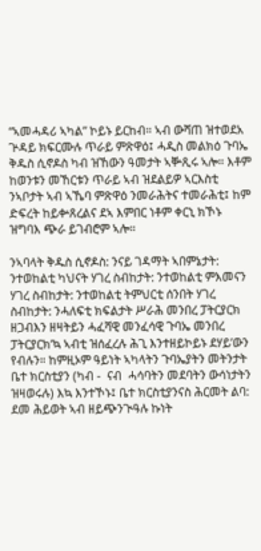“ኣመሓዳሪ ኣካል” ኮይኑ ይርከብ። ኣብ ውሻጠ ዝተወደአ ጕዳይ ክፍርሙሉ ጥራይ ምጽዋዕ፤ ሓዲስ መልክዕ ጉባኤ ቅዱስ ሲኖዶስ ካብ ዝኸውን ዓመታት ኣቝጺሩ ኣሎ። እቶም ከወንቱን መኸርቱን ጥራይ ኣብ ዝደልይዎ ኣርእስቲ ንኣቦታት ኣብ ኣኼባ ምጽዋዕ ንመራሕትና ተመራሕቲ፤ ከም ድፍረት ከይቍጸረልና ደኣ እምበር ነቶም ቀርኒ ክኾኑ ዝግባእ ጭራ ይገብሮም ኣሎ።

ንኣባላት ቅዱስ ሲኖዶስ: ንናይ ገዳማት ኣበምኔታት: ንተወከልቲ ካህናት ሃገረ ስብከታት: ንተወከልቲ ምእመናን ሃገረ ስብከታት: ንተወከልቲ ትምህርቲ ሰንበት ሃገረ ስብከታት: ንሓለፍቲ ክፍልታት ሥራሕ መንበረ ፓትርያርክ ዘጋብእን ዘዛትይን ሓፈሻዊ መንፈሳዊ ጉባኤ መንበረ ፓትርያርክ’ኳ ኣብቲ ዝሰፈረሉ ሕጊ እንተዘይኮይኑ ደሃይ’ውን የብሉን። ከምዚኦም ዓይነት ኣካላትን ጉባኤያትን መትንታት ቤተ ክርስቲያን (ካብ -  ናብ  ሓሳባትን መደባትን ውሳነታትን ዝዛወሩሉ) እኳ እንተኾኑ፤ ቤተ ክርስቲያንናስ ሕርመት ልባ: ደመ ሕይወት ኣብ ዘይጭንጒዓሉ ኩነት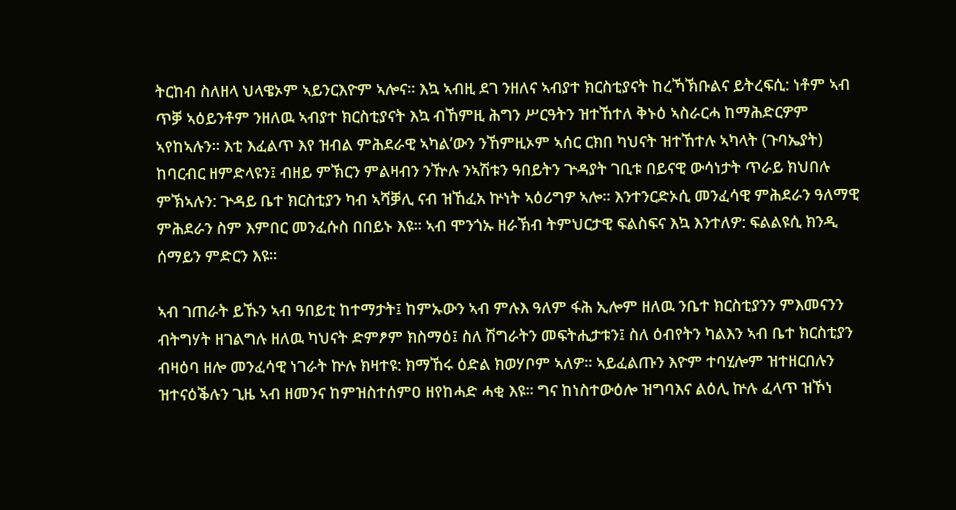ትርከብ ስለዘላ ህላዌኦም ኣይንርእዮም ኣሎና። እኳ ኣብዚ ደገ ንዘለና ኣብያተ ክርስቲያናት ከረኻኽቡልና ይትረፍሲ: ነቶም ኣብ ጥቓ ኣዕይንቶም ንዘለዉ ኣብያተ ክርስቲያናት እኳ ብኸምዚ ሕግን ሥርዓትን ዝተኸተለ ቅኑዕ ኣስራርሓ ከማሕድርዎም ኣየከኣሉን። እቲ እፈልጥ እየ ዝብል ምሕደራዊ ኣካል’ውን ንኸምዚኦም ኣሰር ርክበ ካህናት ዝተኸተሉ ኣካላት (ጉባኤያት) ከባርብር ዘምድላዩን፤ ብዘይ ምኽርን ምልዛብን ንዅሉ ንኣሽቱን ዓበይትን ጕዳያት ገቢቱ በይናዊ ውሳነታት ጥራይ ክህበሉ ምኽኣሉን: ጕዳይ ቤተ ክርስቲያን ካብ ኣሻቓሊ ናብ ዝኸፈአ ኵነት ኣዕሪግዎ ኣሎ። እንተንርድኦሲ መንፈሳዊ ምሕደራን ዓለማዊ ምሕደራን ስም እምበር መንፈሱስ በበይኑ እዩ። ኣብ ሞንጎኡ ዘራኽብ ትምህርታዊ ፍልስፍና እኳ እንተለዎ: ፍልልዩሲ ክንዲ ሰማይን ምድርን እዩ።

ኣብ ገጠራት ይኹን ኣብ ዓበይቲ ከተማታት፤ ከምኡውን ኣብ ምሉእ ዓለም ፋሕ ኢሎም ዘለዉ ንቤተ ክርስቲያንን ምእመናንን ብትግሃት ዘገልግሉ ዘለዉ ካህናት ድምፆም ክስማዕ፤ ስለ ሽግራትን መፍትሒታቱን፤ ስለ ዕብየትን ካልእን ኣብ ቤተ ክርስቲያን ብዛዕባ ዘሎ መንፈሳዊ ነገራት ኵሉ ክዛተዩ: ክማኸሩ ዕድል ክወሃቦም ኣለዎ። ኣይፈልጡን እዮም ተባሂሎም ዝተዘርበሉን ዝተናዕቕሉን ጊዜ ኣብ ዘመንና ከምዝስተሰምዐ ዘየከሓድ ሓቂ እዩ። ግና ከነስተውዕሎ ዝግባእና ልዕሊ ኵሉ ፈላጥ ዝኾነ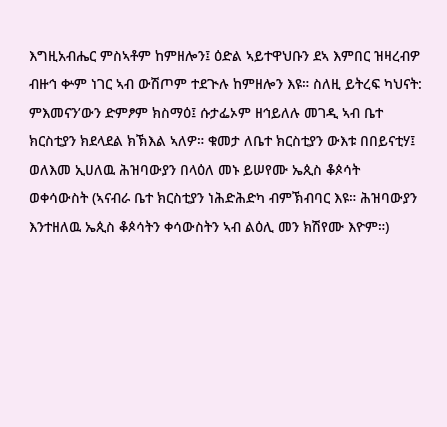እግዚአብሔር ምስኣቶም ከምዘሎን፤ ዕድል ኣይተዋህቡን ደኣ እምበር ዝዛረብዎ ብዙኅ ቍም ነገር ኣብ ውሽጦም ተደጒሉ ከምዘሎን እዩ። ስለዚ ይትረፍ ካህናት: ምእመናን’ውን ድምፆም ክስማዕ፤ ሱታፌኦም ዘኅይለሉ መገዲ ኣብ ቤተ ክርስቲያን ክደላደል ክኽእል ኣለዎ። ቁመታ ለቤተ ክርስቲያን ውእቱ በበይናቲሃ፤ ወለእመ ኢሀለዉ ሕዝባውያን በላዕለ መኑ ይሠየሙ ኤጲስ ቆጶሳት ወቀሳውስት (ኣናብራ ቤተ ክርስቲያን ነሕድሕድካ ብምኽብባር እዩ። ሕዝባውያን እንተዘለዉ ኤጲስ ቆጶሳትን ቀሳውስትን ኣብ ልዕሊ መን ክሽየሙ እዮም።)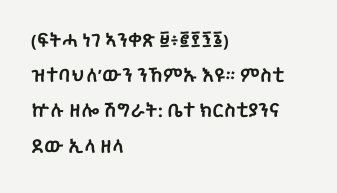(ፍትሓ ነገ ኣንቀጽ ፱፥፪፻፺፮) ዝተባህለ’ውን ንኸምኡ እዩ። ምስቲ ኵሉ ዘሎ ሽግራት: ቤተ ክርስቲያንና ደው ኢላ ዘላ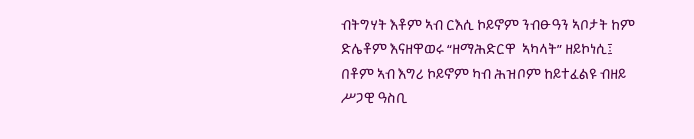ብትግሃት እቶም ኣብ ርእሲ ኮይኖም ንብፁዓን ኣቦታት ከም ድሌቶም እናዘዋወሩ “ዘማሕድርዋ  ኣካላት” ዘይኮነሲ፤ በቶም ኣብ እግሪ ኮይኖም ካብ ሕዝቦም ከይተፈልዩ ብዘይ ሥጋዊ ዓስቢ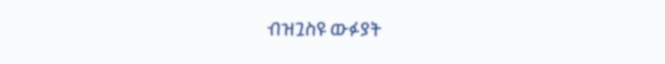ብዝጓስዩ ውፉያት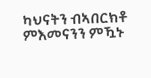ካህናትን ብኣበርክቶ ምእመናንን ምዃኑ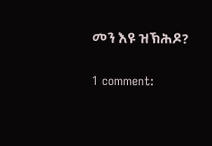መን እዩ ዝኽሕዶ?

1 comment: